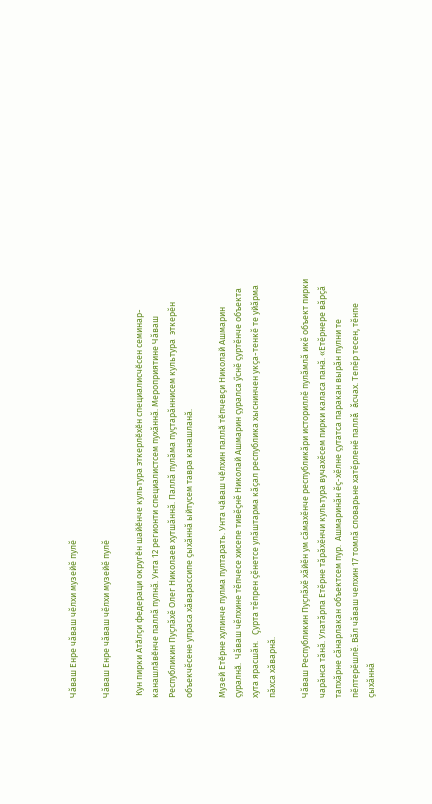Чăваш Енре чăваш чĕлхи музейĕ пулĕ

Чăваш Енре чăваш чĕлхи музейĕ пулĕ

 Кун пирки Атӑлҫи федераци округӗн шайӗнче культура эткерлӗхӗн специалисчӗсен семинар-канашлӑвӗнче паллă пулнă. Унта 12 регионти специалистсем пухăннă. Мероприятине Чăваш Республикин Пуҫлăхĕ Олег Николаев хутшăннă. Паллă пулăма пуҫтарăннисем культура  эткерĕн объекчĕсене упраса хăварассипе ҫыхăннă ыйтусем тавра канашланă.

Музей Етӗрне хулинче пулма пултарать. Унта чӑваш чӗлхин паллӑ тӗпчевҫи Николай Ашмарин ҫуралнӑ.  Чăваш чĕлхине тĕпчесе хисепе тивĕҫнĕ Николай Ашмарин ҫуралса ӳснĕ ҫуртĕнче объекта хута ярасшăн.   Ҫурта тĕпрен ҫĕнетсе улăштарма кăҫал республика хыснинчен укҫа-тенкĕ те уйăрма пăхса хăварнă.

Чăваш Республикин Пуҫлăхĕ хăйĕн ум сăмахĕнче республикăри историллĕ пулăмлă икĕ объект пирки чарăнса тăнă. Улатăрпа Етĕрне тăрăхĕнчи культура вучахĕсем пирки каласа панă. «Етĕрнере вăрҫă тапхăрне сăнарлакан объектсем пур.  Ашмаринăн ĕҫ-хĕлне ҫутатса паракан вырăн пулни те пĕлтерĕшлĕ. Вăл чăваш челхин 17 томлă словарьне хатĕрленĕ паллă ăсчах. Тепĕр тесен, тĕнпе ҫыхăннă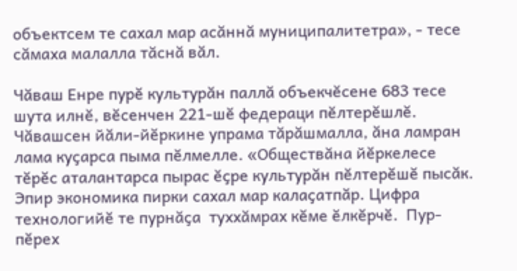объектсем те сахал мар асăннă муниципалитетра», - тесе сăмаха малалла тăснă вăл.

Чăваш Енре пурĕ культурăн паллă объекчĕсене 683 тесе шута илнĕ, вĕсенчен 221-шĕ федераци пĕлтерĕшлĕ.  Чăвашсен йăли-йĕркине упрама тăрăшмалла, ăна ламран лама куҫарса пыма пĕлмелле. «Обществăна йĕркелесе тĕрĕс аталантарса пырас ĕҫре культурăн пĕлтерĕшĕ пысăк.  Эпир экономика пирки сахал мар калаҫатпăр. Цифра технологийĕ те пурнăҫа  туххăмрах кĕме ĕлкĕрчĕ.  Пур-пĕрех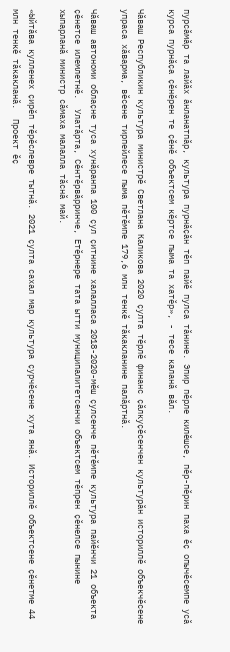пурсăмăр та лайăх ăнланатпăр, культура пурнăҫăн тĕп пайĕ пулса тăнине. Эпир пĕрле килĕшсе, пĕр-пĕрин паха ĕҫ опычĕсемпе усă курса пурнăҫа ҫĕнĕрен те ҫĕнĕ объектсем кĕртсе пыма та хатĕр», - тесе каланă вăл.

Чăваш Республикин культура министрĕ Светлана Каликова 2020 ҫулта тĕрлĕ финанс ҫăлкуҫĕсенчен культурăн историллĕ объекчĕсене упраса хăварма, вĕсене тирпейлесе пыма пĕтĕмпе 179,6 млн тенкĕ тăкакланине палăртнă.

Чăваш автономи облаҫне туса хунăранпа 100 ҫул ҫитнине халалласа 2018-2020-мĕш ҫулсенче пĕтĕмпе культура пайĕнчи 21 объекта ҫĕнетсе илемлетнĕ.  Улатăрта, Сĕнтĕрвăрринче, Етĕрнере тата ытти муниципалитетсенчи объектсем тĕпрен ҫĕнелсе пынине хыпарланă министр сăмаха малалла тăснă май.

«Ыйтăва кулленех ҫирĕп тĕрĕслевре тытнă. 2021 ҫулта сахал мар культура ҫурчĕсене хута янă. Историллĕ объектсене ҫĕнетме 44 млн тенкĕ тăкакланă.  Проект ĕҫ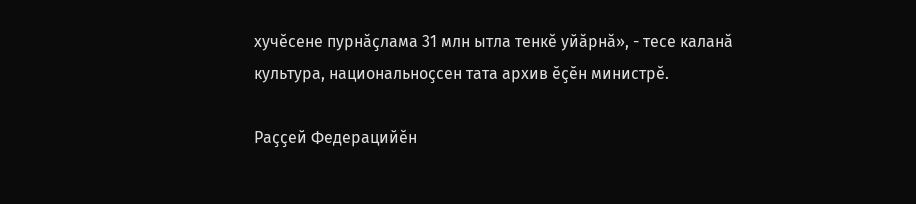хучĕсене пурнăҫлама 31 млн ытла тенкĕ уйăрнă», - тесе каланă культура, национальноҫсен тата архив ӗҫӗн министрĕ.

Раҫҫей Федерацийĕн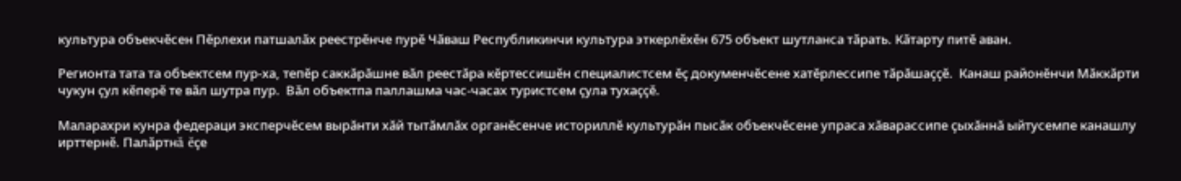культура объекчĕсен Пĕрлехи патшалăх реестрĕнче пурĕ Чăваш Республикинчи культура эткерлӗхӗн 675 объект шутланса тăрать. Кăтарту питĕ аван.

Регионта тата та объектсем пур-ха, тепĕр саккăрăшне вăл реестăра кĕртессишĕн специалистсем ĕҫ докуменчĕсене хатĕрлессипе тăрăшаҫҫĕ.  Канаш районĕнчи Мăккăрти чукун ҫул кĕперĕ те вăл шутра пур.  Вăл объектпа паллашма час-часах туристсем ҫула тухаҫҫĕ.

Маларахри кунра федераци эксперчĕсем вырăнти хăй тытăмлăх органĕсенче историллĕ культурăн пысăк объекчĕсене упраса хăварассипе ҫыхăннă ыйтусемпе канашлу ирттернĕ. Палăртнă ĕҫе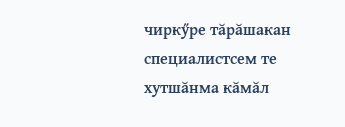чиркӳре тăрăшакан специалистсем те хутшăнма кăмăл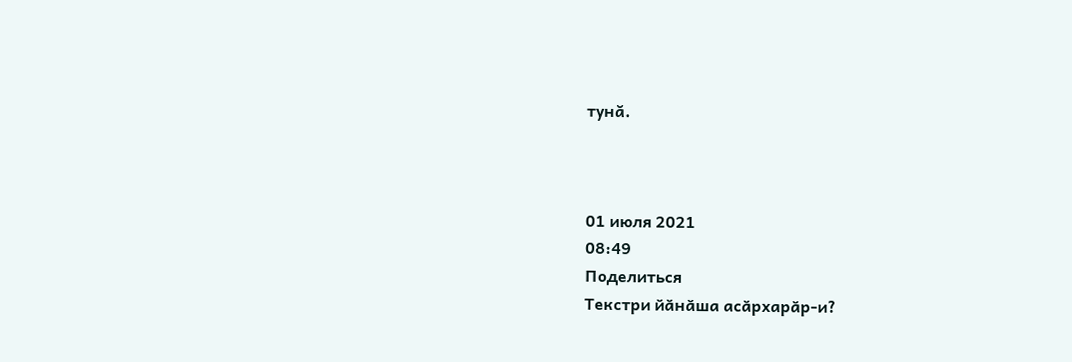тунă.



01 июля 2021
08:49
Поделиться
Текстри йӑнӑша асӑрхарӑр-и?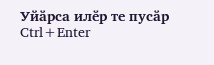Уйӑрса илӗр те пусӑр Ctrl+Enter